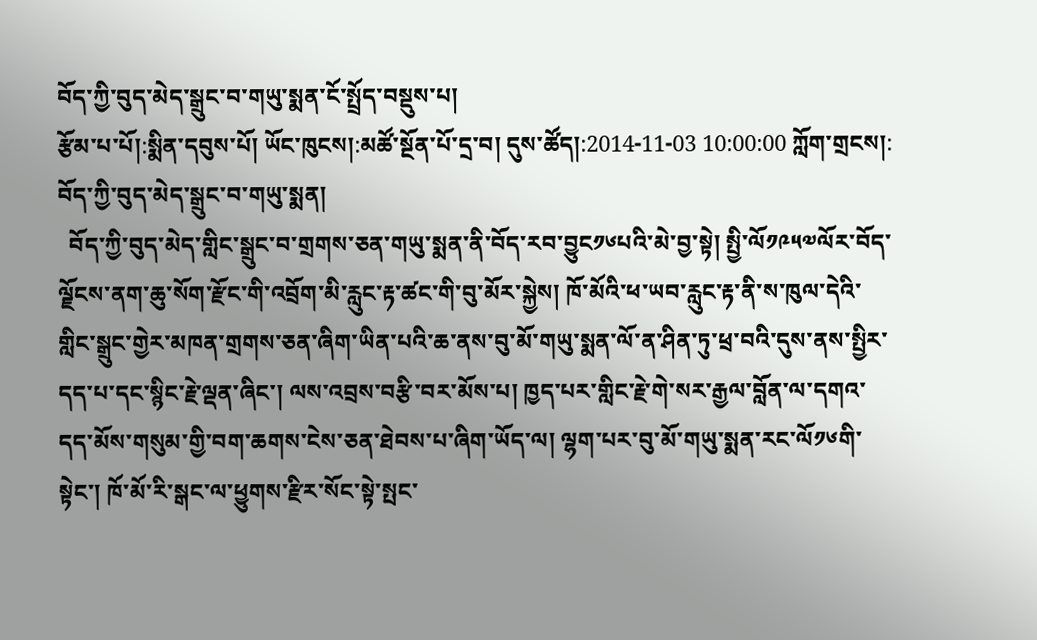བོད་ཀྱི་བུད་མེད་སྒྲུང་བ་གཡུ་སྨན་ངོ་སྤྲོད་བསྡུས་པ།
རྩོམ་པ་པོ།:སྨིན་དབུས་པོ། ཡོང་ཁུངས།:མཚོ་སྔོན་པོ་དྲ་བ། དུས་ཚོད།:2014-11-03 10:00:00 ཀློག་གྲངས།:
བོད་ཀྱི་བུད་མེད་སྒྲུང་བ་གཡུ་སྨན།
  བོད་ཀྱི་བུད་མེད་གླིང་སྒྲུང་བ་གྲགས་ཅན་གཡུ་སྨན་ནི་བོད་རབ་བྱུང༡༦པའི་མེ་བྱ་སྟེ། སྤྱི་ལོ༡༩༥༧ལོར་བོད་ལྗོངས་ནག་ཆུ་སོག་རྫོང་གི་འབྲོག་མི་རླུང་རྟ་ཚང་གི་བུ་མོར་སྐྱེས། ཁོ་མོའི་ཕ་ཡབ་རླུང་རྟ་ནི་ས་ཁུལ་དེའི་གླིང་སྒྲུང་གྱེར་མཁན་གྲགས་ཅན་ཞིག་ཡིན་པའི་ཆ་ནས་བུ་མོ་གཡུ་སྨན་ལོ་ན་ཤིན་ཏུ་ཕྲ་བའི་དུས་ནས་སྤྱིར་དད་པ་དང་སྙིང་རྗེ་ལྡན་ཞིང་། ལས་འབྲས་བརྩི་བར་མོས་པ། ཁྱད་པར་གླིང་རྗེ་གེ་སར་རྒྱལ་བློན་ལ་དགའ་དད་མོས་གསུམ་གྱི་བག་ཆགས་ངེས་ཅན་ཐེབས་པ་ཞིག་ཡོད་ལ། ལྷག་པར་བུ་མོ་གཡུ་སྨན་རང་ལོ༡༦གི་སྟེང་། ཁོ་མོ་རི་སྒང་ལ་ཕྱུགས་རྫིར་སོང་སྟེ་སྤང་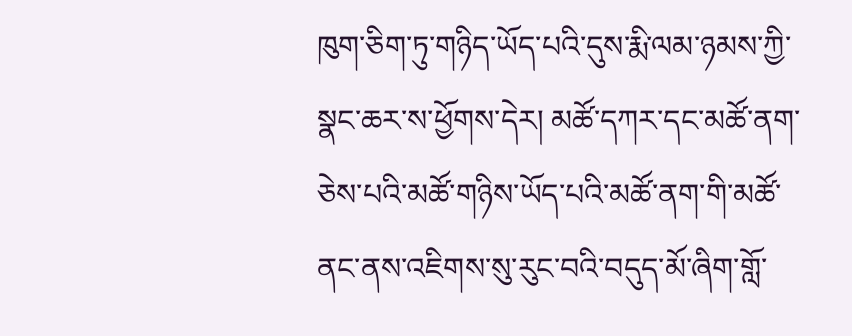ཁུག་ཅིག་ཏུ་གཉིད་ཡོད་པའི་དུས་རྨི་ལམ་ཉམས་ཀྱི་སྣང་ཆར་ས་ཕྱོགས་དེར། མཚོ་དཀར་དང་མཚོ་ནག་ཅེས་པའི་མཚོ་གཉིས་ཡོད་པའི་མཚོ་ནག་གི་མཚོ་ནང་ནས་འཇིགས་སུ་རུང་བའི་བདུད་མོ་ཞིག་གློ་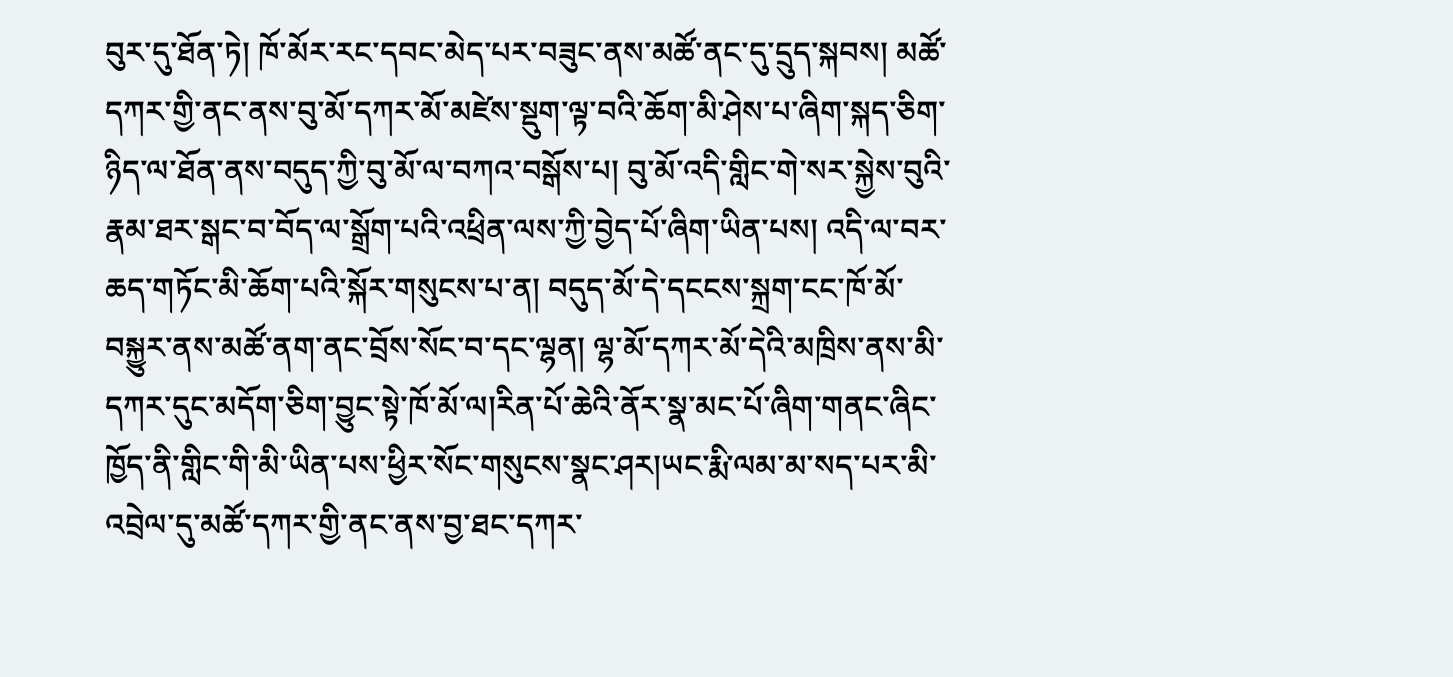བུར་དུ་ཐོན་ཏེ། ཁོ་མོར་རང་དབང་མེད་པར་བཟུང་ནས་མཚོ་ནང་དུ་དྲུད་སྐབས། མཚོ་དཀར་གྱི་ནང་ནས་བུ་མོ་དཀར་མོ་མཛེས་སྡུག་ལྟ་བའི་ཆོག་མི་ཤེས་པ་ཞིག་སྐད་ཅིག་ཉིད་ལ་ཐོན་ནས་བདུད་ཀྱི་བུ་མོ་ལ་བཀའ་བསྒོས་པ། བུ་མོ་འདི་གླིང་གེ་སར་སྐྱེས་བུའི་རྣམ་ཐར་སྒང་བ་བོད་ལ་སྒྲོག་པའི་འཕྲིན་ལས་ཀྱི་བྱེད་པོ་ཞིག་ཡིན་པས། འདི་ལ་བར་ཆད་གཏོང་མི་ཆོག་པའི་སྐོར་གསུངས་པ་ན། བདུད་མོ་དེ་དངངས་སྐྲག་ངང་ཁོ་མོ་བསྐྱུར་ནས་མཚོ་ནག་ནང་བྲོས་སོང་བ་དང་ལྷན། ལྷ་མོ་དཀར་མོ་དེའི་མཁྲིས་ནས་མི་དཀར་དུང་མདོག་ཅིག་བྱུང་སྟེ་ཁོ་མོ་ལ།རིན་པོ་ཆེའི་ནོར་སྣ་མང་པོ་ཞིག་གནང་ཞིང་ཁྱོད་ནི་གླིང་གི་མི་ཡིན་པས་ཕྱིར་སོང་གསུངས་སྣང་ཤར།ཡང་རྨི་ལམ་མ་སད་པར་མི་འབྲེལ་དུ་མཚོ་དཀར་གྱི་ནང་ནས་བྱ་ཐང་དཀར་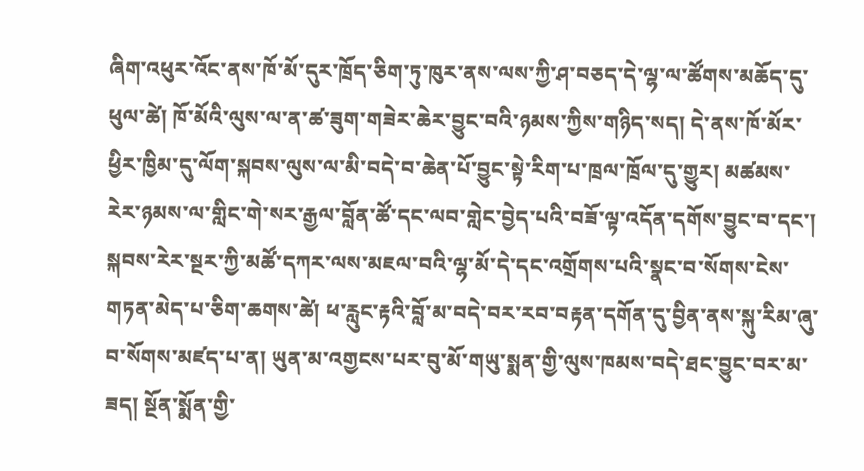ཞིག་འཕུར་འོང་ནས་ཁོ་མོ་དུར་ཁྲོད་ཅིག་ཏུ་ཁུར་ནས་ལས་ཀྱི་ཤ་བཅད་དེ་ལྷ་ལ་ཚོགས་མཆོད་དུ་ཕུལ་ཚེ། ཁོ་མོའི་ལུས་ལ་ན་ཚ་ཟུག་གཟེར་ཆེར་བྱུང་བའི་ཉམས་ཀྱིས་གཉིད་སད། དེ་ནས་ཁོ་མོར་ཕྱིར་ཁྱིམ་དུ་ལོག་སྐབས་ལུས་ལ་མི་བདེ་བ་ཆེན་པོ་བྱུང་སྟེ་རིག་པ་ཁྲལ་ཁྲོལ་དུ་གྱུར། མཚམས་རེར་ཉམས་ལ་གླིང་གེ་སར་རྒྱལ་བློན་ཚོ་དང་ལབ་གླེང་བྱེད་པའི་བཟོ་ལྟ་འདོན་དགོས་བྱུང་བ་དང་། སྐབས་རེར་སྔར་ཀྱི་མཚོ་དཀར་ལས་མཇལ་བའི་ལྷ་མོ་དེ་དང་འགྲོགས་པའི་སྣང་བ་སོགས་ངེས་གཏན་མེད་པ་ཅིག་ཆགས་ཚེ། ཕ་རླུང་རྟའི་བློ་མ་བདེ་བར་རབ་བརྟན་དགོན་དུ་བྱིན་ནས་སྐུ་རིམ་ཞུ་བ་སོགས་མཛད་པ་ན། ཡུན་མ་འགྱངས་པར་བུ་མོ་གཡུ་སྨན་གྱི་ལུས་ཁམས་བདེ་ཐང་བྱུང་བར་མ་ཟད། སྔོན་སྨོན་གྱི་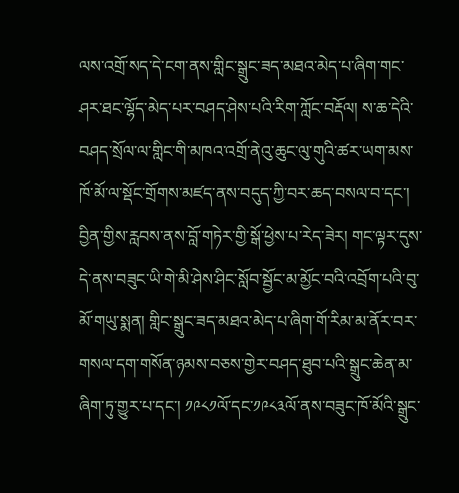ལས་འགྲོ་སད་དེ་ངག་ནས་གླིང་སྒྲུང་ཟད་མཐའ་མེད་པ་ཞིག་གང་ཤར་ཐང་ལྷོད་མེད་པར་བཤད་ཤེས་པའི་རིག་ཀློང་བརྡོལ། ས་ཆ་དེའི་བཤད་སྲོལ་ལ་གླིང་གི་མཁའ་འགྲོ་ནེའུ་ཆུང་ལུ་གུའི་ཚར་ཡག་མས་ཁོ་མོ་ལ་སྡོང་གྲོགས་མཛད་ནས་བདུད་ཀྱི་བར་ཆད་བསལ་བ་དང་། བྱིན་གྱིས་རླབས་ནས་བློ་གཏེར་གྱི་སྒོ་ཕྱེས་པ་རེད་ཟེར། གང་ལྟར་དུས་དེ་ནས་བཟུང་ཡི་གེ་མི་ཤེས་ཤིང་སློབ་སྦྱོང་མ་མྱོང་བའི་འབྲོག་པའི་བུ་མོ་གཡུ་སྨན། གླིང་སྒྲུང་ཟད་མཐའ་མེད་པ་ཞིག་གོ་རིམ་མ་ནོར་བར་གསལ་དག་གསོན་ཉམས་བཅས་གྱེར་བཤད་ཐུབ་པའི་སྒྲུང་ཆེན་མ་ཞིག་ཏུ་གྱུར་པ་དང་། ༡༩༨༡ལོ་དང་༡༩༨༣ལོ་ནས་བཟུང་ཁོ་མོའི་སྒྲུང་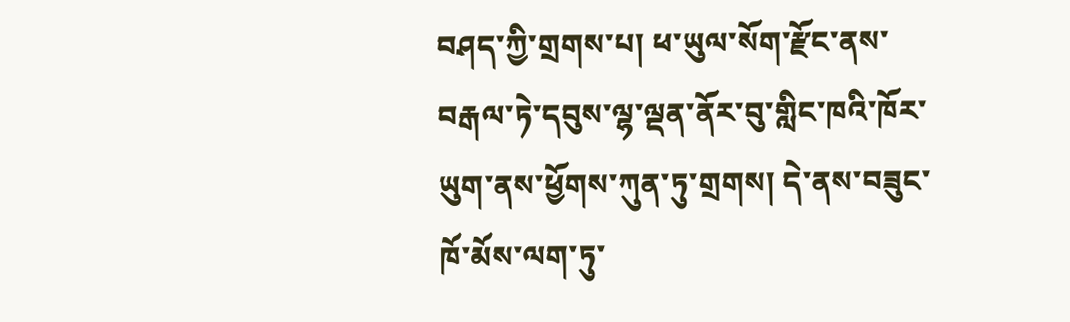བཤད་ཀྱི་གྲགས་པ། ཕ་ཡུལ་སོག་རྫོང་ནས་བརྒལ་ཏེ་དབུས་ལྷ་ལྡན་ནོར་བུ་གླིང་ཁའི་ཁོར་ཡུག་ནས་ཕྱོགས་ཀུན་ཏུ་གྲགས། དེ་ནས་བཟུང་ཁོ་མོས་ལག་ཏུ་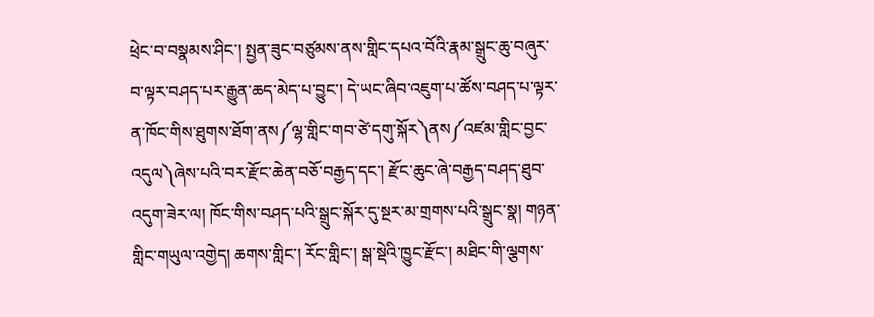ཕྲེང་བ་བསྣམས་ཤིང་། སྤྱན་ཟུང་བཙུམས་ནས་གླིང་དཔའ་བོའི་རྣམ་སྒྲུང་ཆུ་བཞུར་བ་ལྟར་བཤད་པར་རྒྱུན་ཆད་མེད་པ་བྱུང་། དེ་ཡང་ཞིབ་འཇུག་པ་ཚོས་བཤད་པ་ལྟར་ན་ཁོང་གིས་ཐུགས་ཐོག་ནས༼ལྷ་གླིང་གབ་ཙེ་དགུ་སྐོར༽ནས༼འཛམ་གླིང་བྱང་འདུལ༽ཞེས་པའི་བར་རྫོང་ཆེན་བཅོ་བརྒྱད་དང་། རྫོང་ཆུང་ཞེ་བརྒྱད་བཤད་ཐུབ་འདུག་ཟེར་ལ། ཁོང་གིས་བཤད་པའི་སྒྲུང་སྐོར་དུ་སྔར་མ་གྲགས་པའི་སྒྲུང་སྣ། གཉན་གླིང་གཡུལ་འགྱེད། ཆགས་གླིང་། རོང་གླིང་། སྒ་སྡེའི་ཁྱུང་རྫོང་། མཐིང་གི་ལྕགས་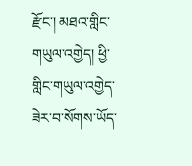རྫོང་། མཐའ་གླིང་གཡུལ་འགྱེད། ཕྱི་གླིང་གཡུལ་འགྱེད་ཟེར་བ་སོགས་ཡོད་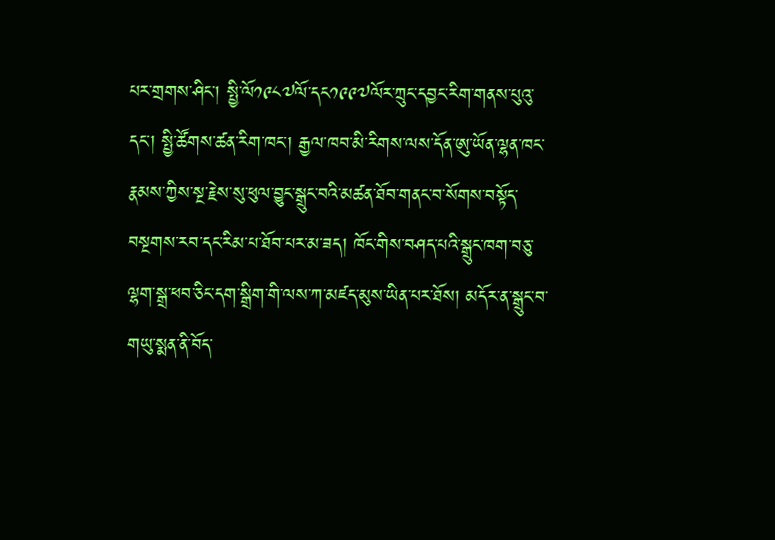པར་གྲགས་ཤིང་། སྤྱི་ལོ༡༩༨༧ལོ་དང༡༩༩༧ལོར་ཀྲུང་དབྱང་རིག་གནས་པུའུ་དང་། སྤྱི་ཚོགས་ཚན་རིག་ཁང་། རྒྱལ་ཁབ་མི་རིགས་ལས་དོན་ཨུ་ཡོན་ལྷན་ཁང་རྣམས་ཀྱིས་སྔ་རྗེས་སུ་ཕུལ་བྱུང་སྒྲུང་བའི་མཚན་ཐོབ་གནང་བ་སོགས་བསྟོད་བསྔགས་རབ་དང་རིམ་པ་ཐོབ་པར་མ་ཟད། ཁོང་གིས་བཤད་པའི་སྒྲུང་ཁག་བཅུ་ལྷག་སྒྲ་ཕབ་ཅིང་དག་སྒྲིག་གི་ལས་ཀ་མཛད་མུས་ཡིན་པར་ཐོས། མདོར་ན་སྒྲུང་བ་གཡུ་སྨན་ནི་བོད་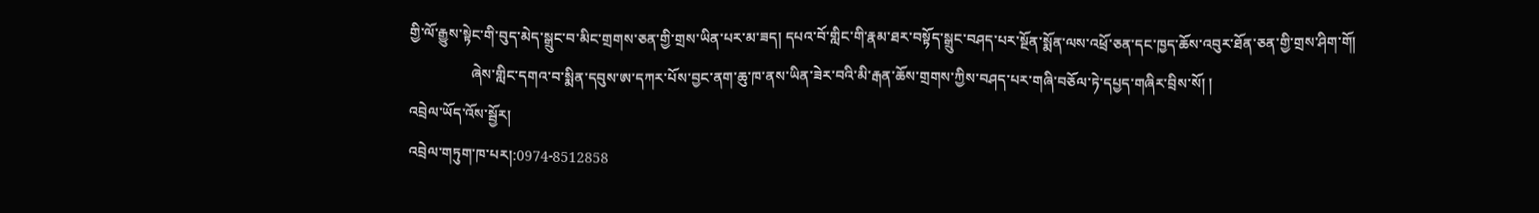གྱི་ལོ་རྒྱུས་སྟེང་གི་བུད་མེད་སྒྲུང་བ་མིང་གྲགས་ཅན་གྱི་གྲས་ཡིན་པར་མ་ཟད། དཔའ་བོ་གླིང་གི་རྣམ་ཐར་བསྟོད་སྒྲུང་བཤད་པར་སྔོན་སྨོན་ལས་འཕྲོ་ཅན་དང་ཁྱད་ཆོས་འབུར་ཐོན་ཅན་གྱི་གྲས་ཤིག་གོ།
                 ཞེས་གླིང་དགའ་བ་སྨིན་དབུས་ཨ་དཀར་པོས་བྱང་ནག་ཆུ་ཁ་ནས་ཡིན་ཟེར་བའི་མི་རྒན་ཆོས་གྲགས་ཀྱིས་བཤད་པར་གཞི་བཅོལ་ཏེ་དཔྱད་གཞིར་བྲིས་སོ། །
འབྲེལ་ཡོད་འོས་སྦྱོར།
འབྲེལ་གཏུག་ཁ་པར།:0974-8512858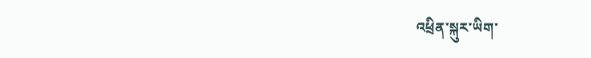འཕྲིན་སྐུར་ཡིག་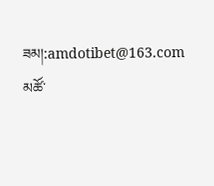ཟམ།:amdotibet@163.com
མཚོ་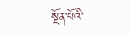སྔོན་པོའི་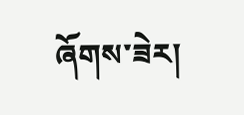ཞོགས་ཟེར།